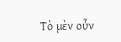Τὸ μὲν οὖν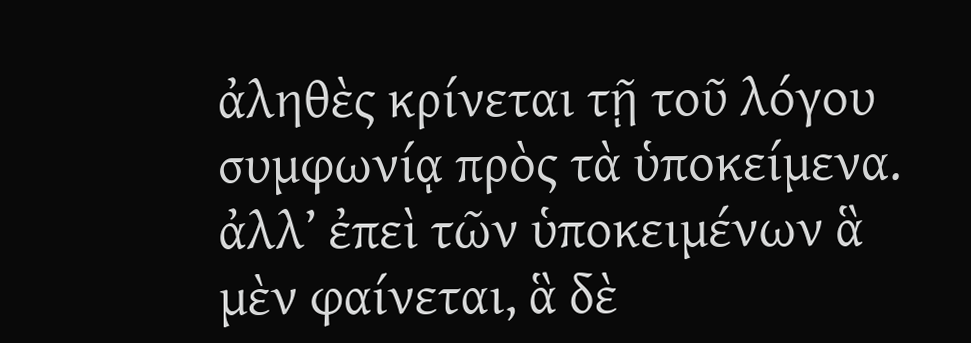ἀληθὲς κρίνεται τῇ τοῦ λόγου συμφωνίᾳ πρὸς τὰ ὑποκείμενα. ἀλλ’ ἐπεὶ τῶν ὑποκειμένων ἃ μὲν φαίνεται, ἃ δὲ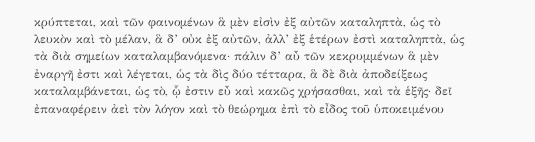κρύπτεται, καὶ τῶν φαινομένων ἃ μὲν εἰσὶν ἐξ αὐτῶν καταληπτὰ, ὡς τὸ λευκὸν καὶ τὸ μέλαν, ἃ δ’ οὐκ ἐξ αὐτῶν, ἀλλ’ ἐξ ἑτέρων ἐστὶ καταληπτὰ, ὡς τὰ διὰ σημείων καταλαμβανόμενα· πάλιν δ’ αὖ τῶν κεκρυμμένων ἃ μὲν ἐναργῆ ἐστι καὶ λέγεται, ὡς τὰ δὶς δύο τέτταρα, ἃ δὲ διὰ ἀποδείξεως καταλαμβάνεται, ὡς τὸ, ᾧ ἐστιν εὖ καὶ κακῶς χρήσασθαι, καὶ τὰ ἑξῆς· δεῖ ἐπαναφέρειν ἀεὶ τὸν λόγον καὶ τὸ θεώρημα ἐπὶ τὸ εἶδος τοῦ ὑποκειμένου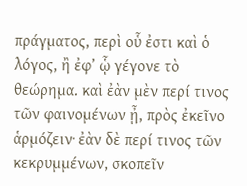πράγματος, περὶ οὗ ἐστι καὶ ὁ λόγος, ἢ ἐφ’ ᾧ γέγονε τὸ θεώρημα. καὶ ἐὰν μὲν περί τινος τῶν φαινομένων ᾖ, πρὸς ἐκεῖνο ἁρμόζειν· ἐὰν δὲ περί τινος τῶν κεκρυμμένων, σκοπεῖν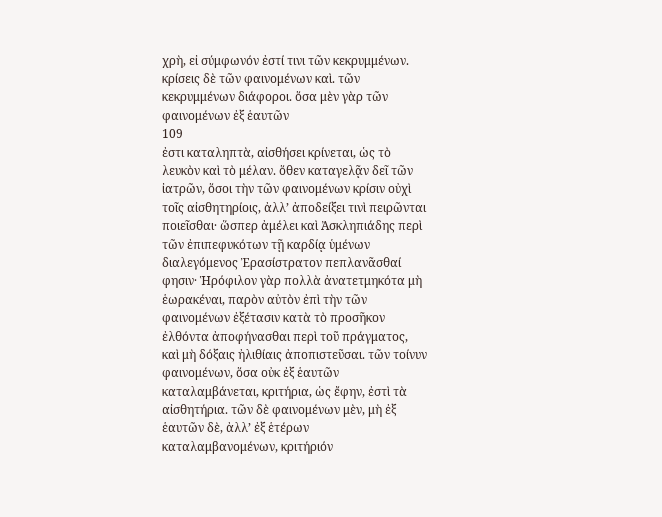χρὴ, εἰ σύμφωνόν ἐστί τινι τῶν κεκρυμμένων. κρίσεις δὲ τῶν φαινομένων καὶ. τῶν κεκρυμμένων διάφοροι. ὅσα μὲν γὰρ τῶν φαινομένων ἐξ ἑαυτῶν
109
ἐστι καταληπτὰ, αἰσθήσει κρίνεται, ὡς τὸ λευκὸν καὶ τὸ μέλαν. ὅθεν καταγελᾷν δεῖ τῶν ἰατρῶν, ὅσοι τὴν τῶν φαινομένων κρίσιν οὐχὶ τοῖς αἰσθητηρίοις, ἀλλ’ ἀποδείξει τινὶ πειρῶνται ποιεῖσθαι· ὥσπερ ἀμέλει καὶ Ἀσκληπιάδης περὶ τῶν ἐπιπεφυκότων τῇ καρδίᾳ ὑμένων διαλεγόμενος Ἐρασίστρατον πεπλανᾶσθαί φησιν· Ἡρόφιλον γὰρ πολλὰ ἀνατετμηκότα μὴ ἑωρακέναι, παρὸν αὐτὸν ἐπὶ τὴν τῶν φαινομένων ἐξέτασιν κατὰ τὸ προσῆκον ἐλθόντα ἀποφήνασθαι περὶ τοῦ πράγματος, καὶ μὴ δόξαις ἠλιθίαις ἀποπιστεῦσαι. τῶν τοίνυν φαινομένων, ὅσα οὐκ ἐξ ἑαυτῶν καταλαμβάνεται, κριτήρια, ὡς ἔφην, ἐστὶ τὰ αἰσθητήρια. τῶν δὲ φαινομένων μὲν, μὴ ἐξ ἑαυτῶν δὲ, ἀλλ’ ἐξ ἑτέρων καταλαμβανομένων, κριτήριόν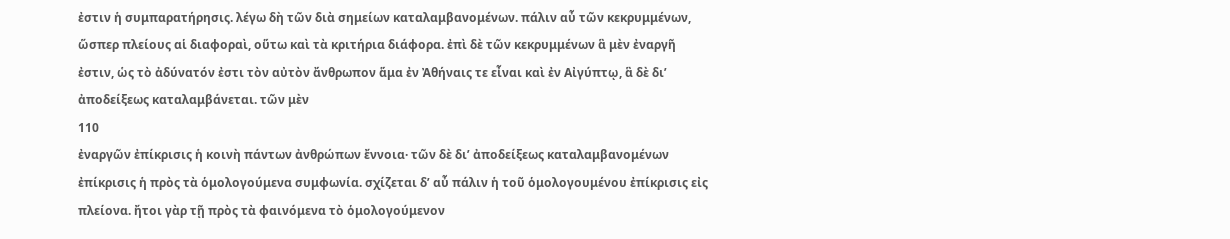ἐστιν ἡ συμπαρατήρησις. λέγω δὴ τῶν διὰ σημείων καταλαμβανομένων. πάλιν αὖ τῶν κεκρυμμένων, ὥσπερ πλείους αἱ διαφοραὶ, οὕτω καὶ τὰ κριτήρια διάφορα. ἐπὶ δὲ τῶν κεκρυμμένων ἃ μὲν ἐναργῆ ἐστιν, ὡς τὸ ἀδύνατόν ἐστι τὸν αὐτὸν ἄνθρωπον ἅμα ἐν Ἀθήναις τε εἶναι καὶ ἐν Αἰγύπτῳ, ἃ δὲ δι’ ἀποδείξεως καταλαμβάνεται. τῶν μὲν
110
ἐναργῶν ἐπίκρισις ἡ κοινὴ πάντων ἀνθρώπων ἔννοια· τῶν δὲ δι’ ἀποδείξεως καταλαμβανομένων ἐπίκρισις ἡ πρὸς τὰ ὁμολογούμενα συμφωνία. σχίζεται δ’ αὖ πάλιν ἡ τοῦ ὁμολογουμένου ἐπίκρισις εἰς πλείονα. ἤτοι γὰρ τῇ πρὸς τὰ φαινόμενα τὸ ὁμολογούμενον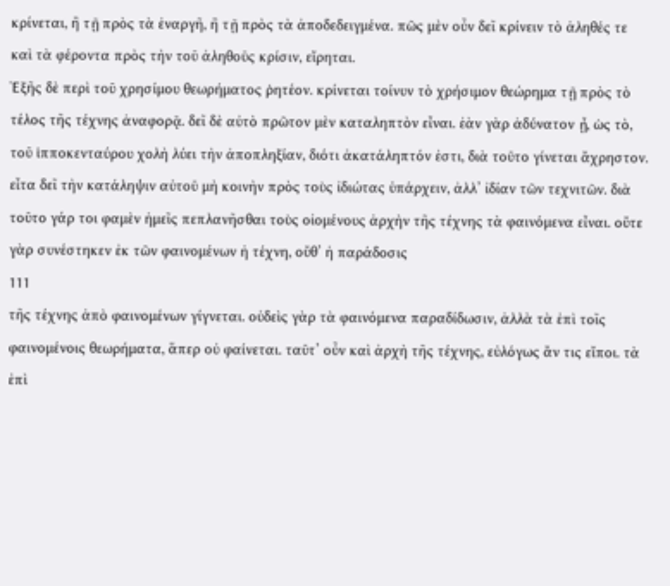κρίνεται, ἢ τῇ πρὸς τὰ ἐναργῆ, ἢ τῇ πρὸς τὰ ἀποδεδειγμένα. πῶς μὲν οὖν δεῖ κρίνειν τὸ ἀληθές τε καὶ τὰ φέροντα πρὸς τὴν τοῦ ἀληθοῦς κρίσιν, εἴρηται.
Ἑξῆς δὲ περὶ τοῦ χρησίμου θεωρήματος ῥητέον. κρίνεται τοίνυν τὸ χρήσιμον θεώρημα τῇ πρὸς τὸ τέλος τῆς τέχνης ἀναφορᾷ. δεῖ δὲ αὐτὸ πρῶτον μὲν καταληπτὸν εἶναι. ἐὰν γὰρ ἀδύνατον ᾖ, ὡς τὸ, τοῦ ἱπποκενταύρου χολὴ λύει τὴν ἀποπληξίαν, διότι ἀκατάληπτόν ἐστι, διὰ τοῦτο γίνεται ἄχρηστον. εἶτα δεῖ τὴν κατάληψιν αὐτοῦ μὴ κοινὴν πρὸς τοὺς ἰδιώτας ὑπάρχειν, ἀλλ’ ἰδίαν τῶν τεχνιτῶν. διὰ τοῦτο γάρ τοι φαμὲν ἡμεῖς πεπλανῆσθαι τοὺς οἰομένους ἀρχὴν τῆς τέχνης τὰ φαινόμενα εἶναι. οὔτε γὰρ συνέστηκεν ἐκ τῶν φαινομένων ἡ τέχνη, οὔθ’ ἡ παράδοσις
111
τῆς τέχνης ἀπὸ φαινομένων γίγνεται. οὐδεὶς γὰρ τὰ φαινόμενα παραδίδωσιν, ἀλλὰ τὰ ἐπὶ τοῖς φαινομένοις θεωρήματα, ἅπερ οὐ φαίνεται. ταῦτ’ οὖν καὶ ἀρχὴ τῆς τέχνης, εὐλόγως ἄν τις εἴποι. τὰ ἐπὶ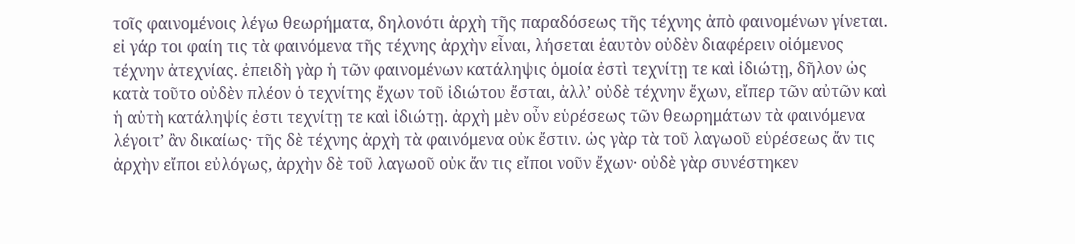τοῖς φαινομένοις λέγω θεωρήματα, δηλονότι ἀρχὴ τῆς παραδόσεως τῆς τέχνης ἀπὸ φαινομένων γίνεται. εἰ γάρ τοι φαίη τις τὰ φαινόμενα τῆς τέχνης ἀρχὴν εἶναι, λήσεται ἑαυτὸν οὐδὲν διαφέρειν οἰόμενος τέχνην ἀτεχνίας. ἐπειδὴ γὰρ ἡ τῶν φαινομένων κατάληψις ὁμοία ἐστὶ τεχνίτῃ τε καὶ ἰδιώτῃ, δῆλον ὡς κατὰ τοῦτο οὐδὲν πλέον ὁ τεχνίτης ἔχων τοῦ ἰδιώτου ἔσται, ἀλλ’ οὐδὲ τέχνην ἔχων, εἴπερ τῶν αὐτῶν καὶ ἡ αὐτὴ κατάληψίς ἐστι τεχνίτῃ τε καὶ ἰδιώτῃ. ἀρχὴ μὲν οὖν εὑρέσεως τῶν θεωρημάτων τὰ φαινόμενα λέγοιτ’ ἂν δικαίως· τῆς δὲ τέχνης ἀρχὴ τὰ φαινόμενα οὐκ ἔστιν. ὡς γὰρ τὰ τοῦ λαγωοῦ εὑρέσεως ἄν τις ἀρχὴν εἴποι εὐλόγως, ἀρχὴν δὲ τοῦ λαγωοῦ οὐκ ἄν τις εἴποι νοῦν ἔχων· οὐδὲ γὰρ συνέστηκεν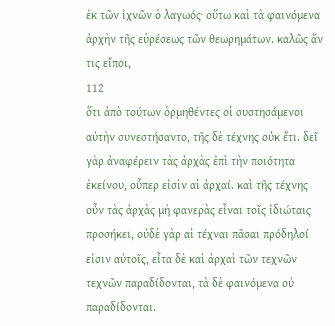ἐκ τῶν ἰχνῶν ὁ λαγωός· οὕτω καὶ τὰ φαινόμενα ἀρχὴν τῆς εὑρέσεως τῶν θεωρημάτων. καλῶς ἄν τις εἴποι,
112
ὅτι ἀπὸ τούτων ὁρμηθέντες οἱ συστησάμενοι αὐτὴν συνεστήσαντο, τῆς δὲ τέχνης οὐκ ἔτι. δεῖ γὰρ ἀναφέρειν τὰς ἀρχὰς ἐπὶ τὴν ποιότητα ἐκείνου, οὗπερ εἰσὶν αἱ ἀρχαί. καὶ τῆς τέχνης οὖν τὰς ἀρχὰς μὴ φανερὰς εἶναι τοῖς ἰδιώταις προσήκει, οὐδὲ γὰρ αἱ τέχναι πᾶσαι πρόδηλοί εἰσιν αὐτοῖς, εἶτα δὲ καὶ ἀρχαὶ τῶν τεχνῶν τεχνῶν παραδίδονται, τὰ δὲ φαινόμενα οὐ παραδίδονται.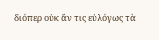διόπερ οὐκ ἄν τις εὐλόγως τὰ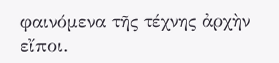φαινόμενα τῆς τέχνης ἀρχὴν εἴποι.